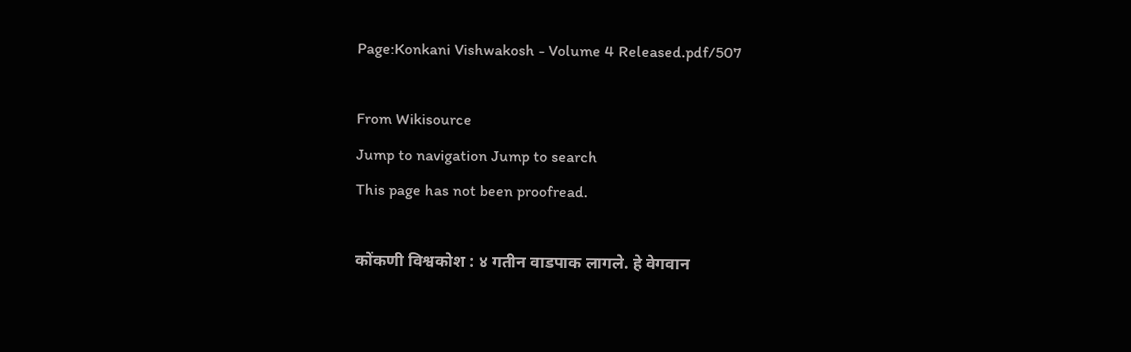Page:Konkani Vishwakosh - Volume 4 Released.pdf/507

From Wikisource
Jump to navigation Jump to search
This page has not been proofread.

कोंकणी विश्वकोश : ४ गतीन वाडपाक लागले. हे वेगवान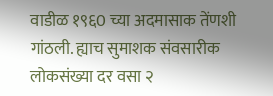वाडीळ १९६0 च्या अदमासाक तेंणशी गांठली. ह्याच सुमाशक संवसारीक लोकसंख्या दर वसा २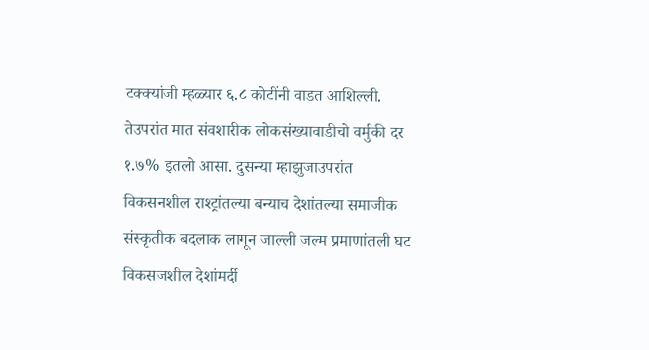टक्क्यांजी म्हळ्यार ६.८ कोटींनी वाडत आशिल्ली. तेउपरांत मात संवशारीक लोकसंख्यावाडीचो वर्मुकी दर १.७% इतलो आसा. दुसन्या म्हाझुजाउपरांत विकसनशील राश्ट्रांतल्या बन्याच देशांतल्या समाजीक संस्कृतीक बदलाक लागून जाल्ली जल्म प्रमाणांतली घट विकसजशील देशांमर्दी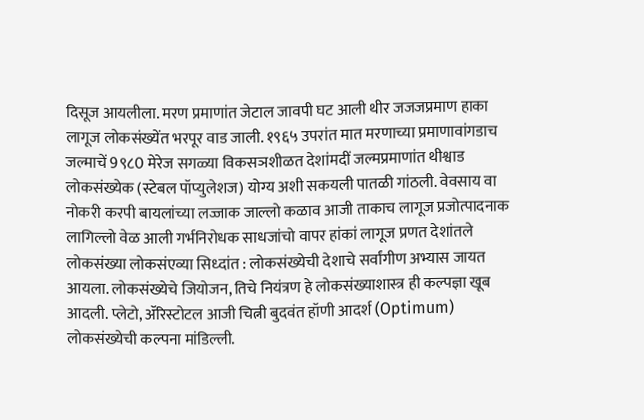दिसूज आयलीला. मरण प्रमाणांत जेटाल जावपी घट आली थीर जजजप्रमाण हाका लागूज लोकसंख्येंत भरपूर वाड जाली. १९६५ उपरांत मात मरणाच्या प्रमाणावांगडाच जल्माचें 9९८0 मेरेज सगळ्या विकसञशीळत देशांमदीं जल्मप्रमाणांत थीश्वाड लोकसंख्येक (स्टेबल पॉप्युलेशज) योग्य अशी सकयली पातळी गांठली. वेवसाय वा नोकरी करपी बायलांच्या लज्जाक जाल्लो कळाव आजी ताकाच लागूज प्रजोत्पादनाक लागिल्लो वेळ आली गर्भनिरोधक साधजांचो वापर हांकां लागूज प्रणत देशांतले लोकसंख्या लोकसंएव्या सिध्दांत : लोकसंख्येची देशाचे सर्वांगीण अभ्यास जायत आयला. लोकसंख्येचे जियोजन, तिचे नियंत्रण हे लोकसंख्याशास्त्र ही कल्पज्ञा खूब आदली. प्लेटो, ॲरिस्टोटल आजी चित्नी बुदवंत हॉणी आदर्श (Optimum) लोकसंख्येची कल्पना मांडिल्ली.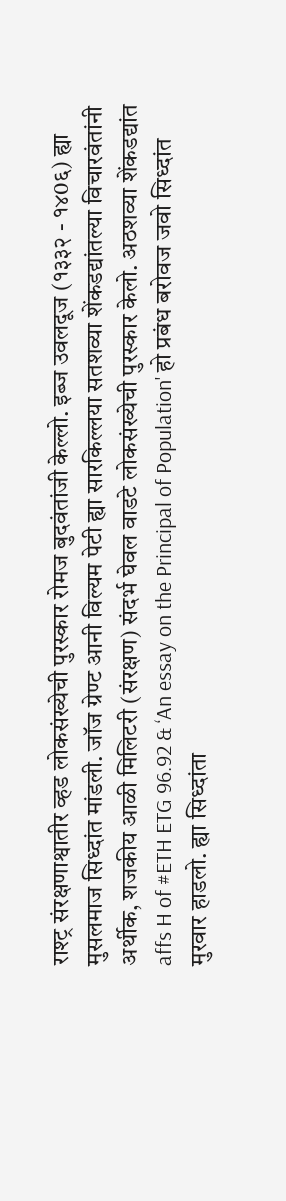राश्ट्र संरक्षणाश्वातीर व्हड लोकसंख्येची पुरस्कार रोमज बुदवंतांजी केल्लो. इब्ज उवलदूज (१३३२ - १४0६) ह्या मुसलमाज सिध्दांत मांडली. जॉज ग्रेण्ट आनी विल्यम पेटी ह्या सारकिल्लया सतशव्या शेंकडद्यांतल्या विचारवंतांनी अर्थीक, शजकीय आळी मिलिटरी (संरक्षण) संदर्भ घेवल वाडटे लोकसंख्येची पुरस्कार केलो. अठशव्या शेंकडद्यांत affs H of #ETH ETG 96.92 & ‘An essay on the Principal of Population' हो प्रबंध बरोवज जवो सिध्दांत मुरवार हाडलो. ह्या सिध्दांता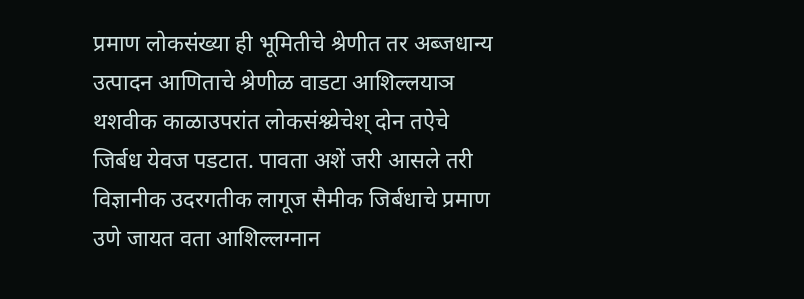प्रमाण लोकसंख्या ही भूमितीचे श्रेणीत तर अब्जधान्य उत्पादन आणिताचे श्रेणीळ वाडटा आशिल्लयाञ थशवीक काळाउपरांत लोकसंश्व्येचेश् दोन तऐचे जिर्बध येवज पडटात. पावता अशें जरी आसले तरी विज्ञानीक उदरगतीक लागूज सैमीक जिर्बधाचे प्रमाण उणे जायत वता आशिल्लग्नान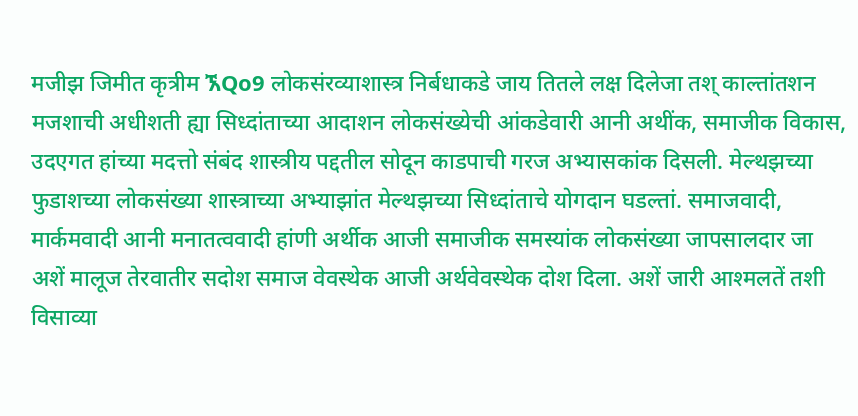मजीझ जिमीत कृत्रीम ኧQo9 लोकसंरव्याशास्त्र निर्बधाकडे जाय तितले लक्ष दिलेजा तश् काल्तांतशन मजशाची अधीशती ह्या सिध्दांताच्या आदाशन लोकसंख्येची आंकडेवारी आनी अथींक, समाजीक विकास, उदएगत हांच्या मदत्तो संबंद शास्त्रीय पद्दतील सोदून काडपाची गरज अभ्यासकांक दिसली. मेल्थझच्या फुडाशच्या लोकसंख्या शास्त्राच्या अभ्याझांत मेल्थझच्या सिध्दांताचे योगदान घडल्तां. समाजवादी, मार्कमवादी आनी मनातत्ववादी हांणी अर्थीक आजी समाजीक समस्यांक लोकसंख्या जापसालदार जा अशें मालूज तेरवातीर सदोश समाज वेवस्थेक आजी अर्थवेवस्थेक दोश दिला. अशें जारी आश्मलतें तशी विसाव्या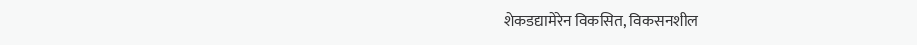शेकडद्यामेरेन विकसित, विकसनशील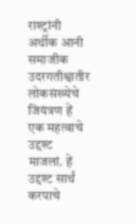राश्ट्रांनी अर्थीक आनी समाजीक उदरगतीश्वातीर लोकसंख्येचे जियंत्रण हें एक महत्वाचे उद्दश्ट माजलां. हें उद्दश्ट सार्थं करपाचे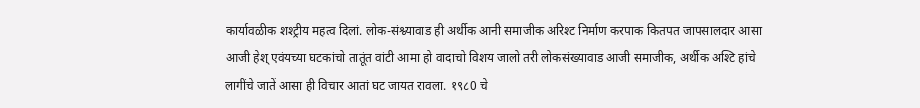कार्यावळीक शश्ट्रीय महत्व दिलां. लोक-संश्व्यावाड ही अर्थीक आनी समाजीक अरिश्ट निर्माण करपाक कितपत जापसालदार आसा आजी हेश् एवंयच्या घटकांचो तातूंत वांटी आमा हो वादाचो विशय जालो तरी लोकसंख्यावाड आजी समाजीक, अर्थीक अश्टि हांचे लागींचे जातें आसा ही विचार आतां घट जायत रावला. १९८0 चे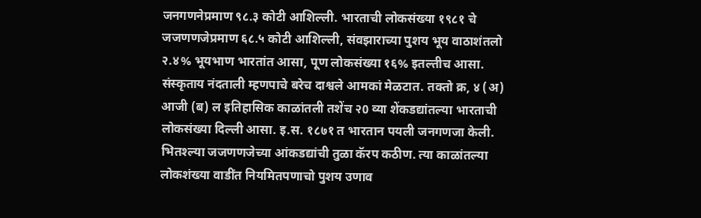जनगणनेप्रमाण ९८.३ कोटी आशिल्ली. भारताची लोकसंख्या १९८१ चे जजणणजेप्रमाण ६८.५ कोटी आशिल्ली, संवझाराच्या पुशय भूय वाठाशंतलो २.४% भूयभाण भारतांत आसा, पूण लोकसंख्या १६% इतल्तीच आसा. संस्कृताय नंदताली म्हणपाचे बरेच दाश्वले आमकां मेळटात. तक्तो क्र, ४ (अ) आजी (ब) ल इतिहासिक काळांतली तशेंच २0 व्या शेंकडद्यांतल्या भारताची लोकसंख्या दिल्ली आसा. इ.स. १८७१ त भारतान पयली जनगणजा केली. भितश्ल्या जजणणजेच्या आंकडद्यांची तुळा कॅरप कठीण. त्या काळांतल्या लोकशंख्या वाडींत नियमितपणाचो पुशय उणाव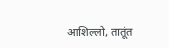आशिल्लो, तातूंत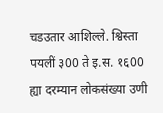चडउतार आशिल्ले. श्विस्ता पयलीं ३00 ते इ.स. १६00 ह्या दरम्यान लोकसंख्या उणी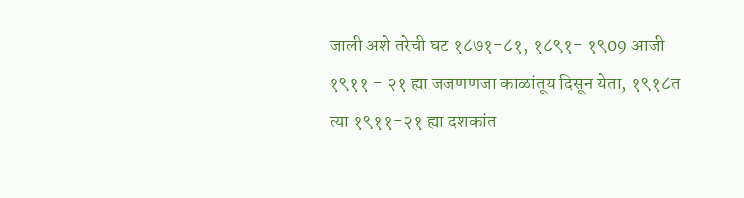जाली अशे तरेची घट १८७१-८१, १८९१- १९09 आजी १९११ - २१ ह्या जजणणजा काळांतूय दिसून येता, १९१८त त्या १९११-२१ ह्या दशकांत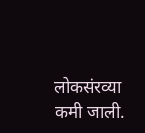लोकसंरव्या कमी जाली.